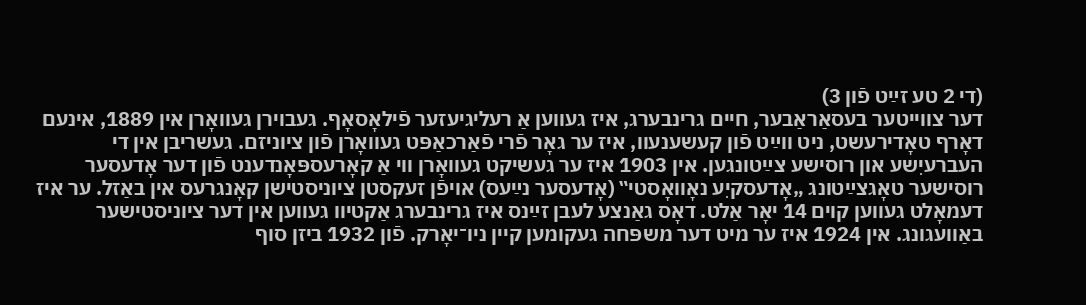(די 2 טע זײַט פֿון 3)
דער צווייטער בעסאַראַבער, חיים גרינבערג, איז געווען אַ רעליגיעזער פֿילאָסאָף. געבוירן געוואָרן אין 1889, אינעם דאָרף טאָדירעשט, ניט ווײַט פֿון קעשענעוו, איז ער גאָר פֿרי פֿאַרכאַפּט געוואָרן פֿון ציוניזם. געשריבן אין די העברעיִשע און רוסישע צײַטונגען. אין 1903 איז ער געשיקט געוואָרן ווי אַ קאָרעספּאָנדענט פֿון דער אָדעסער רוסישער טאָגצײַטונג „אָדעסקיִע נאָוואָסטי‟ (אָדעסער נײַעס) אויפֿן זעקסטן ציוניסטישן קאָנגרעס אין באַזל. ער איז דעמאָלט געווען קוים 14 יאָר אַלט. דאָס גאַנצע לעבן זײַנס איז גרינבערג אַקטיוו געווען אין דער ציוניסטישער באַוועגונג. אין 1924 איז ער מיט דער משפּחה געקומען קיין ניו־יאָרק. פֿון 1932 ביזן סוף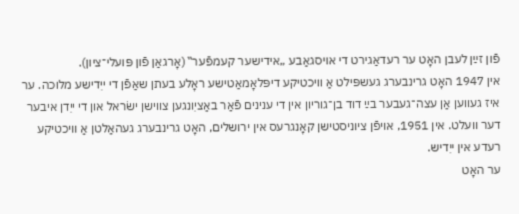פֿון זײַן לעבן האָט ער רעדאַגירט די אויסגאַבע „אידישער קעמפֿער‟ (אָרגאַן פֿון פּועלי־ציון).
אין 1947 האָט גרינבערג געשפּילט אַ וויכטיקע דיפּלאָמאַטישע ראָלע בעתן שאַפֿן די ייִדישע מלוכה. ער איז געווען אַן עצה־געבער בײַ דוד בן־גוריון אין די ענינים פֿאַר באַציִונגען צווישן ישׂראל און די ייִדן איבער דער וועלט. אין 1951, אויפֿן ציוניסטישן קאָנגרעס אין ירושלים, האָט גרינבערג געהאַלטן אַ וויכטיקע רעדע אין ייִדיש.
ער האָט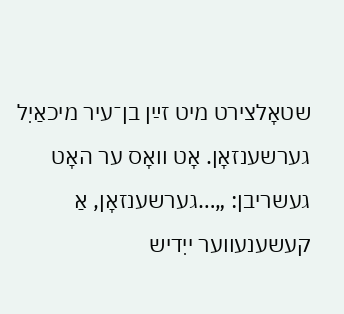שטאָלצירט מיט זײַן בן־עיר מיכאַיִל גערשענזאָן. אָט וואָס ער האָט געשריבן: „…גערשענזאָן, אַ קעשענעווער ייִדיש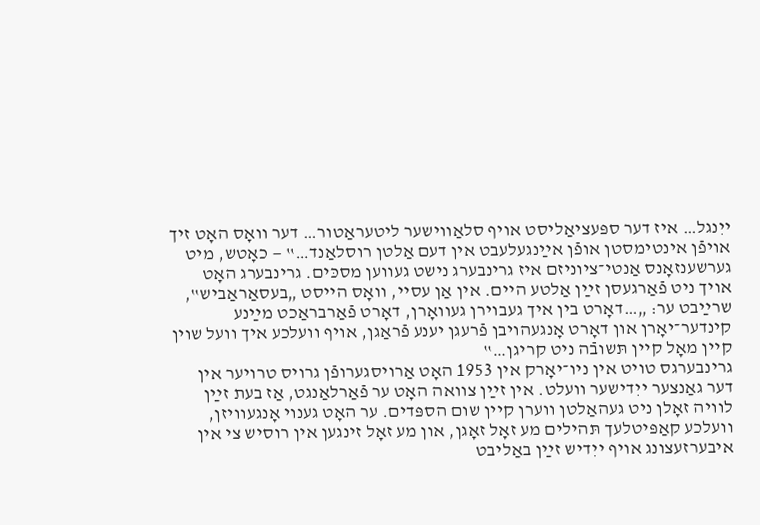ייִנגל… איז דער ספּעציאַליסט אויף סלאַווישער ליטעראַטור… דער וואָס האָט זיך אויפֿן אינטימסטן אופֿן אײַנגעלעבט אין דעם אַלטן רוסלאַנד…‟ — כאָטש, מיט גערשענזאָנס אַנטי־ציוניזם איז גרינבערג נישט געווען מסכּים. גרינבערג האָט אויך ניט פֿאַרגעסן זײַן אַלטע היים. אין אַן עסיי, וואָס הייסט „בעסאַראַביש‟, שרײַבט ער: „…דאָרט בין איך געבוירן געוואָרן, דאָרט פֿאַרבראַכט מײַנע קינדער־יאָרן און דאָרט אָנגעהויבן פֿרעגן יענע פֿראַגן, אויף וועלכע איך וועל שוין קיין מאָל קיין תּשובֿה ניט קריגן…‟
גרינבערגס טויט אין ניו־יאָרק אין 1953 האָט אַרויסגערופֿן גרויס טרויער אין דער גאַנצער ייִדישער וועלט. אין זײַן צוואה האָט ער פֿאַרלאַנגט, אַז בעת זײַן לוויה זאָלן ניט געהאַלטן ווערן קיין שום הספּדים. ער האָט גענוי אָנגעוויזן, וועלכע קאַפּיטלעך תּהילים מע זאָל זאָגן, און מע זאָל זינגען אין רוסיש צי אין איבערזעצונג אויף ייִדיש זײַן באַליבט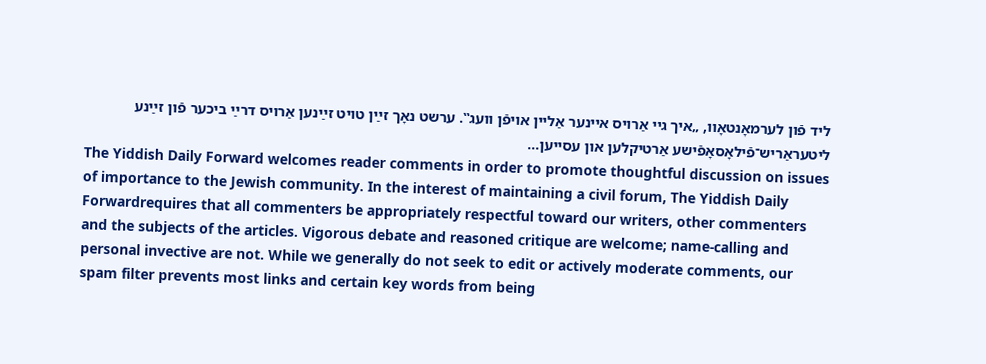ליד פֿון לערמאָנטאָוו, „איך גיי אַרויס איינער אַליין אויפֿן וועג‟. ערשט נאָך זײַן טויט זײַנען אַרויס דרײַ ביכער פֿון זײַנע ליטעראַריש־פֿילאָסאָפֿישע אַרטיקלען און עסייען…
The Yiddish Daily Forward welcomes reader comments in order to promote thoughtful discussion on issues of importance to the Jewish community. In the interest of maintaining a civil forum, The Yiddish Daily Forwardrequires that all commenters be appropriately respectful toward our writers, other commenters and the subjects of the articles. Vigorous debate and reasoned critique are welcome; name-calling and personal invective are not. While we generally do not seek to edit or actively moderate comments, our spam filter prevents most links and certain key words from being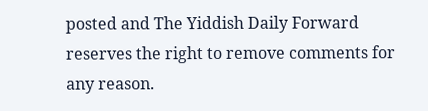posted and The Yiddish Daily Forward reserves the right to remove comments for any reason.